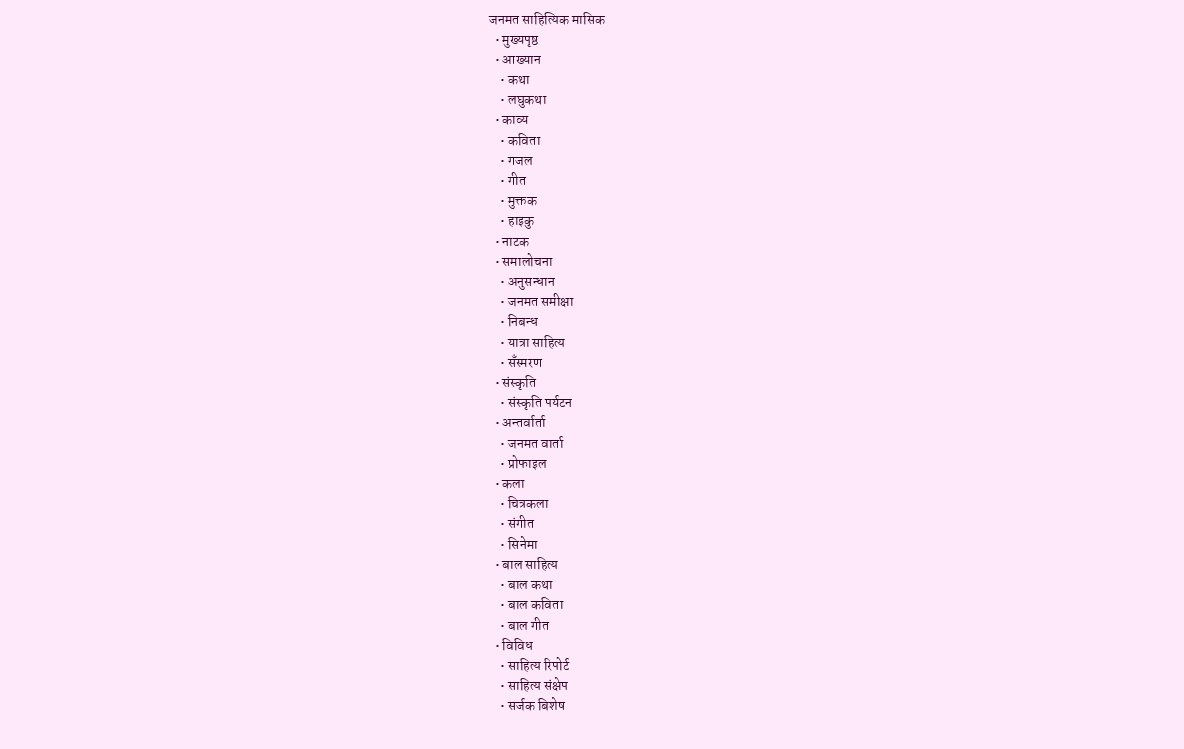जनमत साहित्यिक मासिक
  • मुख्यपृष्ठ
  • आख्यान
    • कथा
    • लघुकथा
  • काव्य
    • कविता
    • गजल
    • गीत
    • मुक्तक
    • हाइकु
  • नाटक
  • समालोचना
    • अनुसन्धान
    • जनमत समीक्षा
    • निबन्ध
    • यात्रा साहित्य
    • सँस्मरण
  • संस्कृति
    • संस्कृति पर्यटन
  • अन्तर्वार्ता
    • जनमत वार्ता
    • प्रोफाइल
  • कला
    • चित्रकला
    • संगीत
    • सिनेमा
  • बाल साहित्य
    • बाल कथा
    • बाल कविता
    • बाल गीत
  • विविध
    • साहित्य रिपोर्ट
    • साहित्य संक्षेप
    • सर्जक बिशेष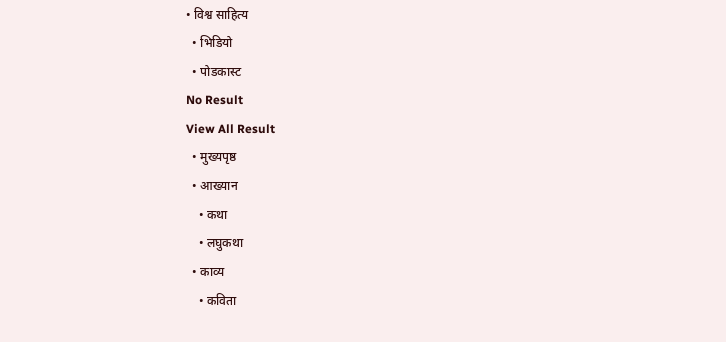• विश्व साहित्य
  • भिडियो
  • पोडकास्ट
No Result
View All Result
  • मुख्यपृष्ठ
  • आख्यान
    • कथा
    • लघुकथा
  • काव्य
    • कविता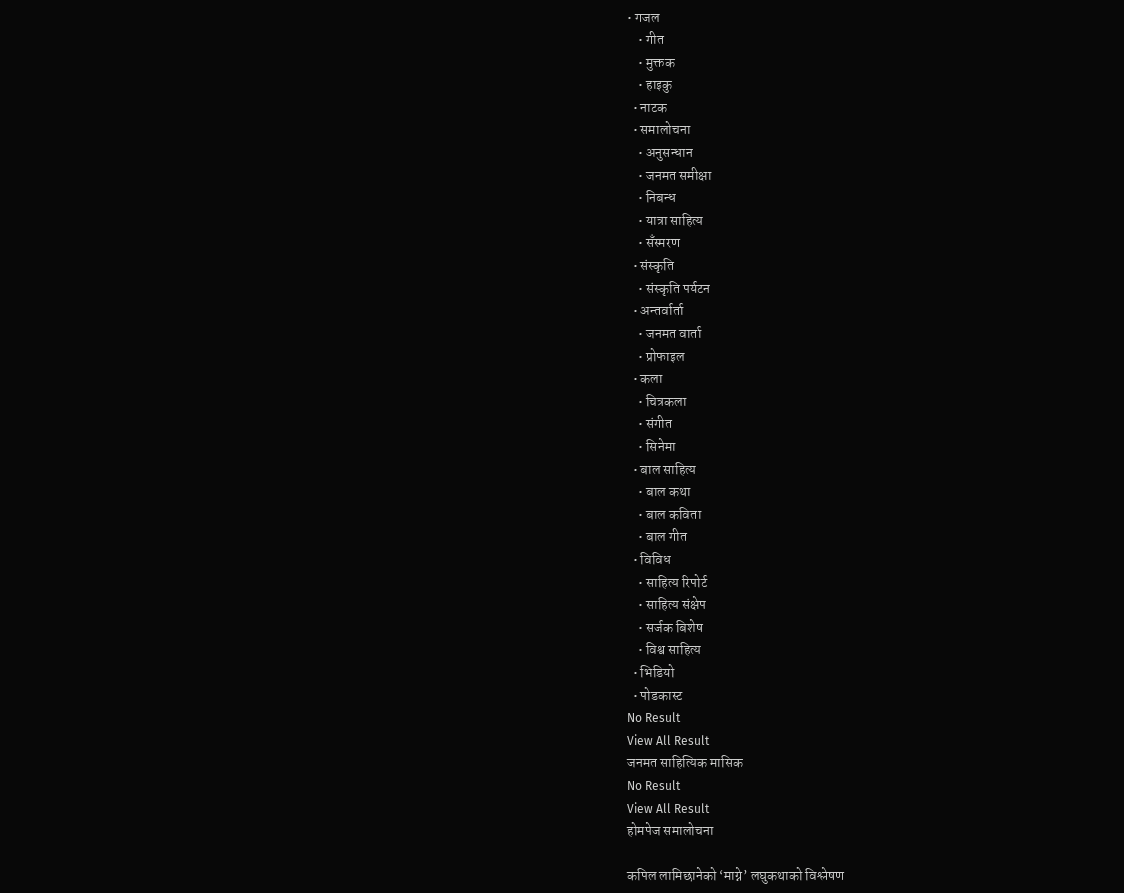• गजल
    • गीत
    • मुक्तक
    • हाइकु
  • नाटक
  • समालोचना
    • अनुसन्धान
    • जनमत समीक्षा
    • निबन्ध
    • यात्रा साहित्य
    • सँस्मरण
  • संस्कृति
    • संस्कृति पर्यटन
  • अन्तर्वार्ता
    • जनमत वार्ता
    • प्रोफाइल
  • कला
    • चित्रकला
    • संगीत
    • सिनेमा
  • बाल साहित्य
    • बाल कथा
    • बाल कविता
    • बाल गीत
  • विविध
    • साहित्य रिपोर्ट
    • साहित्य संक्षेप
    • सर्जक बिशेष
    • विश्व साहित्य
  • भिडियो
  • पोडकास्ट
No Result
View All Result
जनमत साहित्यिक मासिक
No Result
View All Result
होमपेज समालोचना

कपिल लामिछानेको ‘माग्ने’ लघुकथाको विश्लेषण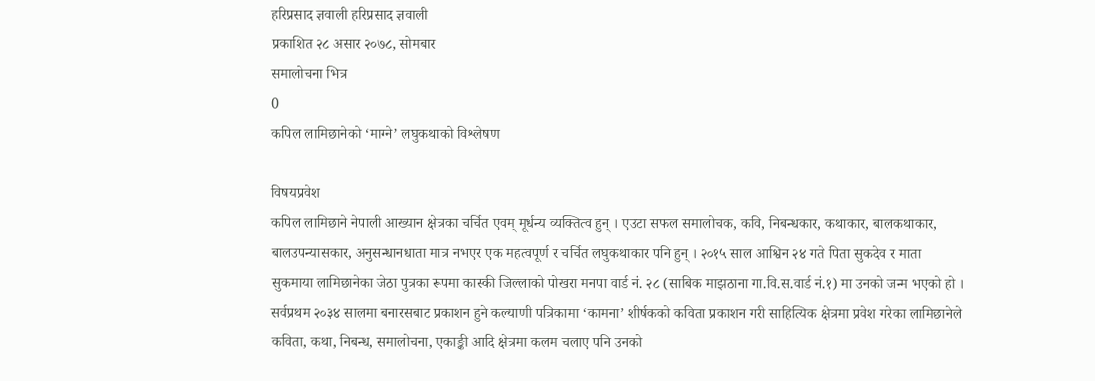हरिप्रसाद ज्ञवाली हरिप्रसाद ज्ञवाली
प्रकाशित २८ असार २०७८, सोमबार
समालोचना भित्र
0
कपिल लामिछानेको ‘माग्ने’ लघुकथाको विश्लेषण

विषयप्रवेश
कपिल लामिछाने नेपाली आख्यान क्षेत्रका चर्चित एवम् मूर्धन्य व्यक्तित्व हुन् । एउटा सफल समालोचक, कवि, निबन्धकार, कथाकार, बालकथाकार, बालउपन्यासकार, अनुसन्धानधाता मात्र नभएर एक महत्वपूर्ण र चर्चित लघुकथाकार पनि हुन् । २०१५ साल आश्विन २४ गते पिता सुकदेव र माता सुकमाया लामिछानेका जेठा पुत्रका रूपमा कास्की जिल्लाको पोखरा मनपा वार्ड नं. २८ (साबिक माझठाना गा.वि.स.वार्ड नं.१) मा उनको जन्म भएको हो । सर्वप्रथम २०३४ सालमा बनारसबाट प्रकाशन हुने कल्याणी पत्रिकामा ‘कामना’ शीर्षकको कविता प्रकाशन गरी साहित्यिक क्षेत्रमा प्रवेश गरेका लामिछानेले कविता, कथा, निबन्ध, समालोचना, एकाङ्की आदि क्षेत्रमा कलम चलाए पनि उनको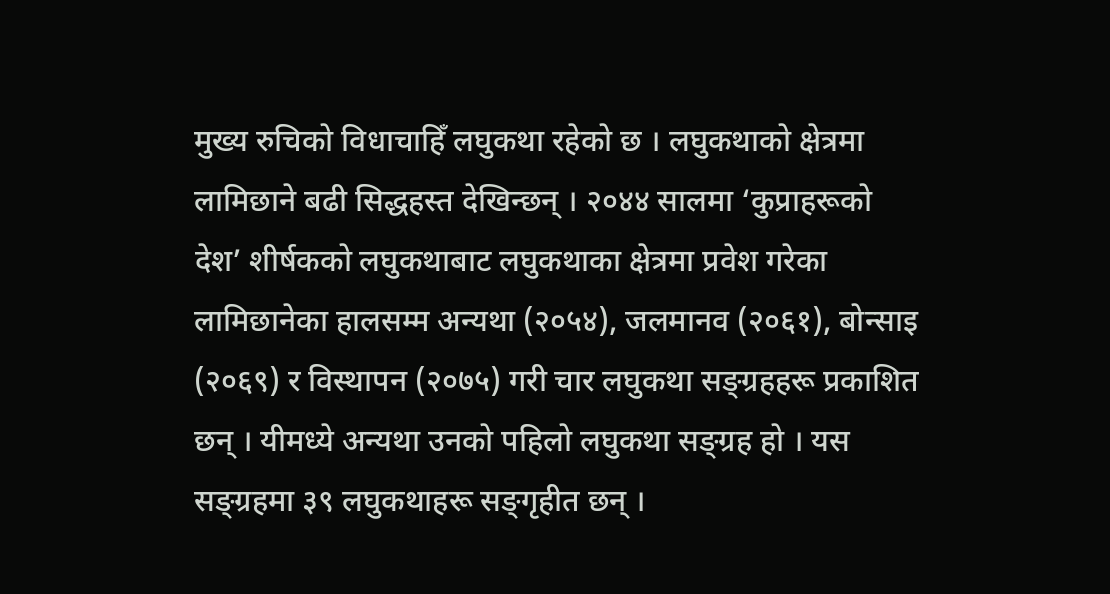मुख्य रुचिको विधाचाहिँ लघुकथा रहेको छ । लघुकथाको क्षेत्रमा लामिछाने बढी सिद्धहस्त देखिन्छन् । २०४४ सालमा ‘कुप्राहरूको देश’ शीर्षकको लघुकथाबाट लघुकथाका क्षेत्रमा प्रवेश गरेका लामिछानेका हालसम्म अन्यथा (२०५४), जलमानव (२०६१), बोन्साइ (२०६९) र विस्थापन (२०७५) गरी चार लघुकथा सङ्ग्रहहरू प्रकाशित छन् । यीमध्ये अन्यथा उनको पहिलो लघुकथा सङ्ग्रह हो । यस सङ्ग्रहमा ३९ लघुकथाहरू सङ्गृहीत छन् ।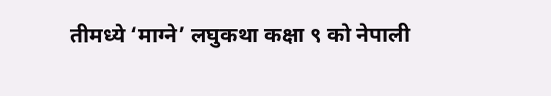तीमध्ये ‘माग्ने’ लघुकथा कक्षा ९ को नेपाली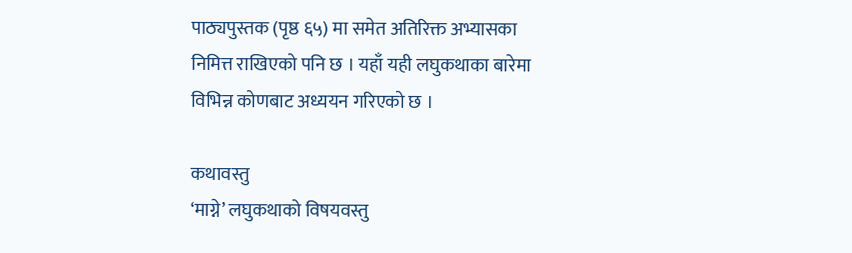पाठ्यपुस्तक (पृष्ठ ६५) मा समेत अतिरिक्त अभ्यासका निमित्त राखिएको पनि छ । यहाँ यही लघुकथाका बारेमा विभिन्न कोणबाट अध्ययन गरिएको छ ।

कथावस्तु
‘माग्ने’ लघुकथाको विषयवस्तु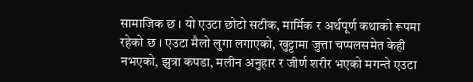सामाजिक छ । यो एउटा छोटो सटीक, मार्मिक र अर्थपूर्ण कथाको रूपमा रहेको छ । एउटा मैलो लुगा लगाएको, खुट्टामा जुत्ता चप्पलसमेत केही नभएको, झुत्रा कपडा, मलीन अनुहार र जीर्ण शरीर भएको मगन्ते एउटा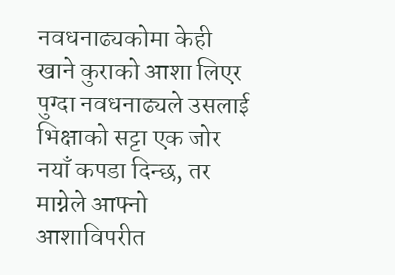नवधनाढ्यकोमा केही खाने कुराको आशा लिएर पुग्दा नवधनाढ्यले उसलाई भिक्षाको सट्टा एक जोर नयाँ कपडा दिन्छ, तर माग्नेले आफ्नो आशाविपरीत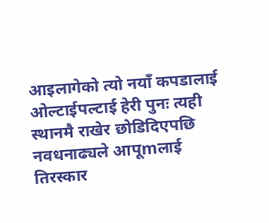आइलागेको त्यो नयाँ कपडालाई ओल्टाईपल्टाई हेरी पुनः त्यही स्थानमै राखेर छोडिदिएपछि नवधनाढ्यले आपूmलाई तिरस्कार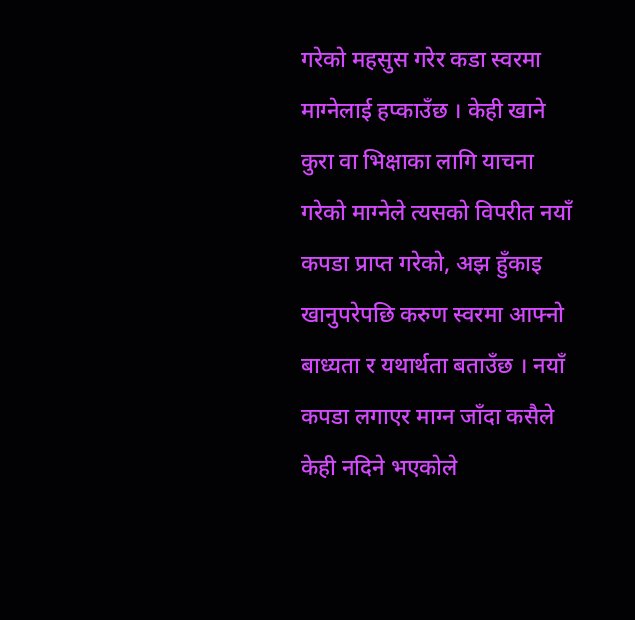गरेको महसुस गरेर कडा स्वरमा माग्नेलाई हप्काउँछ । केही खाने कुरा वा भिक्षाका लागि याचना गरेको माग्नेले त्यसको विपरीत नयाँ कपडा प्राप्त गरेको, अझ हुँकाइ खानुपरेपछि करुण स्वरमा आफ्नो बाध्यता र यथार्थता बताउँछ । नयाँ कपडा लगाएर माग्न जाँदा कसैले केही नदिने भएकोले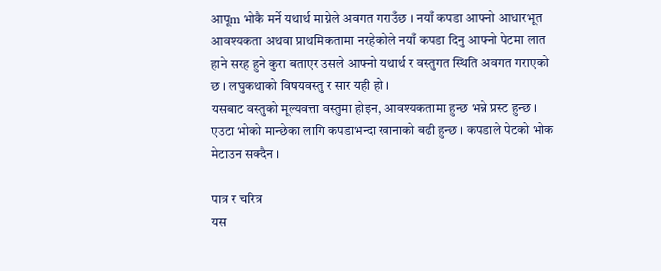आपूm भोकै मर्ने यथार्थ माग्नेले अवगत गराउँछ । नयाँ कपडा आफ्नो आधारभूत आवश्यकता अथवा प्राथमिकतामा नरहेकोले नयाँ कपडा दिनु आफ्नो पेटमा लात हाने सरह हुने कुरा बताएर उसले आफ्नो यथार्थ र वस्तुगत स्थिति अवगत गराएको छ । लघुकथाको विषयवस्तु र सार यही हो ।
यसबाट वस्तुको मूल्यवत्ता वस्तुमा होइन, आवश्यकतामा हुन्छ भन्ने प्रस्ट हुन्छ । एउटा भोको मान्छेका लागि कपडाभन्दा खानाको बढी हुन्छ । कपडाले पेटको भोक मेटाउन सक्दैन ।

पात्र र चरित्र
यस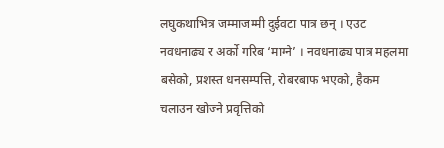लघुकथाभित्र जम्माजम्मी दुईवटा पात्र छन् । एउट नवधनाढ्य र अर्को गरिब ‘माग्ने’ । नवधनाढ्य पात्र महलमा बसेको, प्रशस्त धनसम्पत्ति, रोबरबाफ भएको, हैकम चलाउन खोज्ने प्रवृत्तिको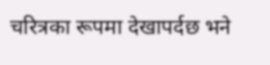चरित्रका रूपमा देखापर्दछ भने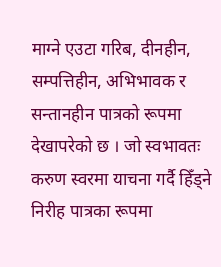माग्ने एउटा गरिब, दीनहीन, सम्पत्तिहीन, अभिभावक र सन्तानहीन पात्रको रूपमा देखापरेको छ । जो स्वभावतः करुण स्वरमा याचना गर्दै हिँड्ने निरीह पात्रका रूपमा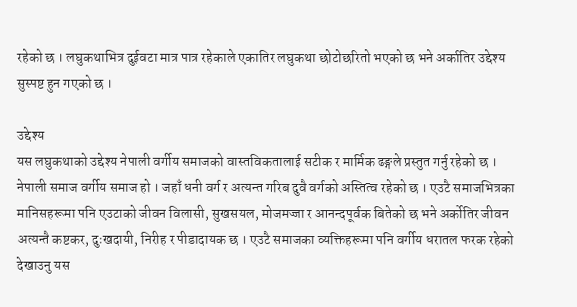रहेको छ । लघुकथाभित्र दुईवटा मात्र पात्र रहेकाले एकातिर लघुकथा छोटोछरितो भएको छ भने अर्कातिर उद्देश्य सुस्पष्ट हुन गएको छ ।

उद्देश्य
यस लघुकथाको उद्देश्य नेपाली वर्गीय समाजको वास्तविकतालाई सटीक र मार्मिक ढङ्गले प्रस्तुत गर्नु रहेको छ । नेपाली समाज वर्गीय समाज हो । जहाँ धनी वर्ग र अत्यन्त गरिब दुवै वर्गको अस्तित्व रहेको छ । एउटै समाजभित्रका मानिसहरूमा पनि एउटाको जीवन विलासी, सुखसयल, मोजमज्जा र आनन्दपूर्वक बितेको छ भने अर्कोतिर जीवन अत्यन्तै कष्टकर, दुःखदायी, निरीह र पीडादायक छ । एउटै समाजका व्यक्तिहरूमा पनि वर्गीय धरातल फरक रहेको देखाउनु यस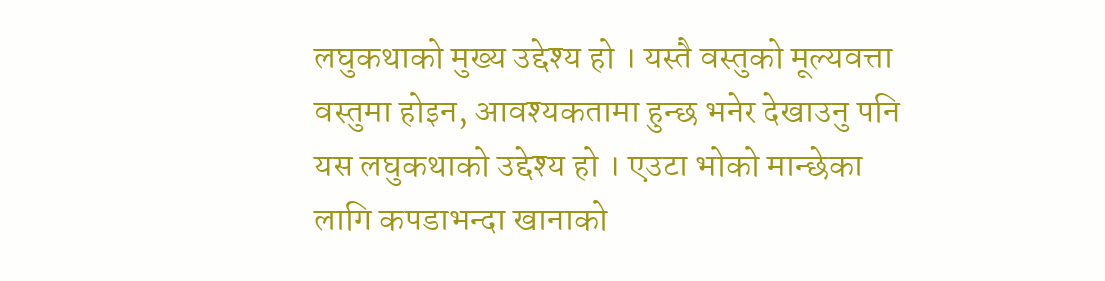लघुकथाको मुख्य उद्देश्य हो । यस्तै वस्तुको मूल्यवत्ता वस्तुमा होइन, आवश्यकतामा हुन्छ भनेर देखाउनु पनि यस लघुकथाको उद्देश्य हो । एउटा भोको मान्छेका लागि कपडाभन्दा खानाको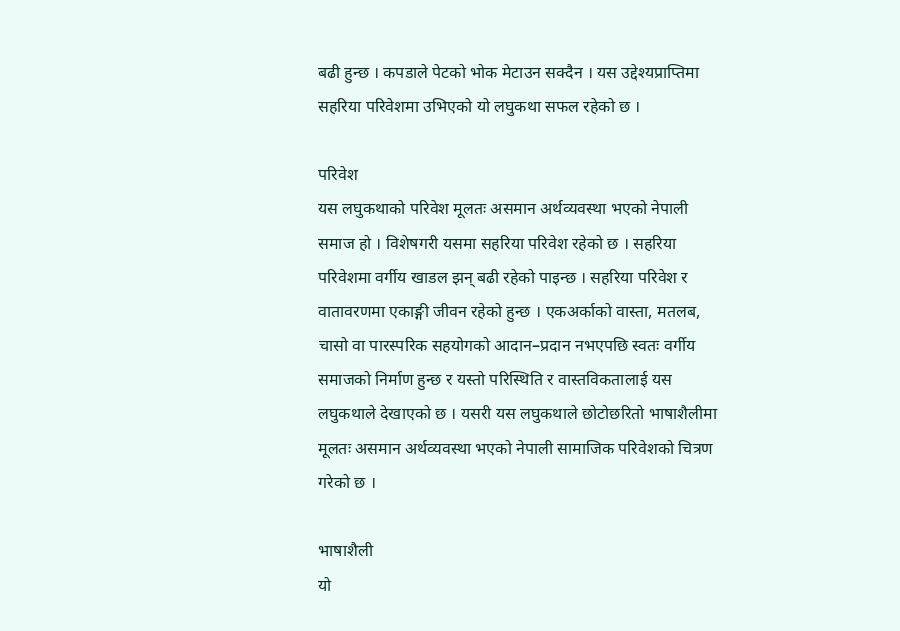बढी हुन्छ । कपडाले पेटको भोक मेटाउन सक्दैन । यस उद्देश्यप्राप्तिमा सहरिया परिवेशमा उभिएको यो लघुकथा सफल रहेको छ ।

परिवेश
यस लघुकथाको परिवेश मूलतः असमान अर्थव्यवस्था भएको नेपाली समाज हो । विशेषगरी यसमा सहरिया परिवेश रहेको छ । सहरिया परिवेशमा वर्गीय खाडल झन् बढी रहेको पाइन्छ । सहरिया परिवेश र वातावरणमा एकाङ्गी जीवन रहेको हुन्छ । एकअर्काको वास्ता, मतलब, चासो वा पारस्परिक सहयोगको आदान–प्रदान नभएपछि स्वतः वर्गीय समाजको निर्माण हुन्छ र यस्तो परिस्थिति र वास्तविकतालाई यस लघुकथाले देखाएको छ । यसरी यस लघुकथाले छोटोछरितो भाषाशैलीमा मूलतः असमान अर्थव्यवस्था भएको नेपाली सामाजिक परिवेशको चित्रण गरेको छ ।

भाषाशैली
यो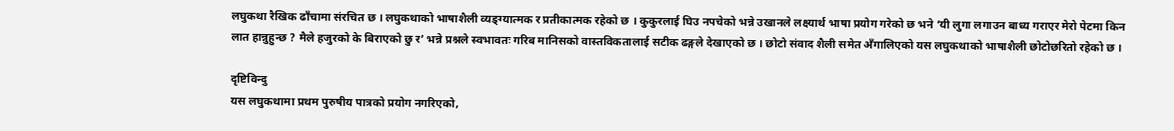लघुकथा रैखिक ढाँचामा संरचित छ । लघुकथाको भाषाशैली व्यङ्ग्यात्मक र प्रतीकात्मक रहेको छ । कुकुरलाई घिउ नपचेको भन्ने उखानले लक्ष्यार्थ भाषा प्रयोग गरेको छ भने ‘यी लुगा लगाउन बाध्य गराएर मेरो पेटमा किन लात हान्नुहुन्छ ? मैले हजुरको के बिराएको छु र’ भन्ने प्रश्नले स्वभावतः गरिब मानिसको वास्तविकतालाई सटीक ढङ्गले देखाएको छ । छोटो संवाद शैली समेत अँगालिएको यस लघुकथाको भाषाशैली छोटोछरितो रहेको छ ।

दृष्टिविन्दु
यस लघुकथामा प्रथम पुरुषीय पात्रको प्रयोग नगरिएको,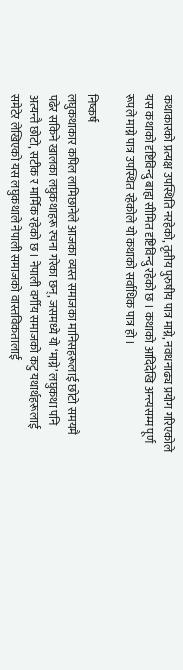कथाकारको प्रत्यक्ष उपस्थिति नरहेको, तृतीय पुरुषीय पात्र माग्ने, नवधनाढ्य प्रयोग गरिएकोले यस कथाको दृष्टिविन्दु बाह्य सीमित दृष्टिविन्दु रहेको छ । कथाको आदिदेखि अन्त्यसम्म पूर्ण रूपले माग्ने पात्र उपस्थित रहेकोले यो कथाको सर्वाधिक पात्र हो ।

निष्कर्ष
लघुकथाकार कपिल लामिछानेले आजका व्यस्त समाजका मानिसहरूलाई छोटो समयमै पढेर सकिने खालका लघुकथाहरू रचना गरेका छन्, जसमध्ये यो ‘माग्ने’ लघुकथा पनि अत्यन्तै छोटो, सटीक र मार्मिक रहेको छ । नेपाली वर्गीय समाजको कटु यथार्थहरूलाई समेटेर लेखिएको यस लघुकथाले नेपाली समाजको वास्तविकतालाई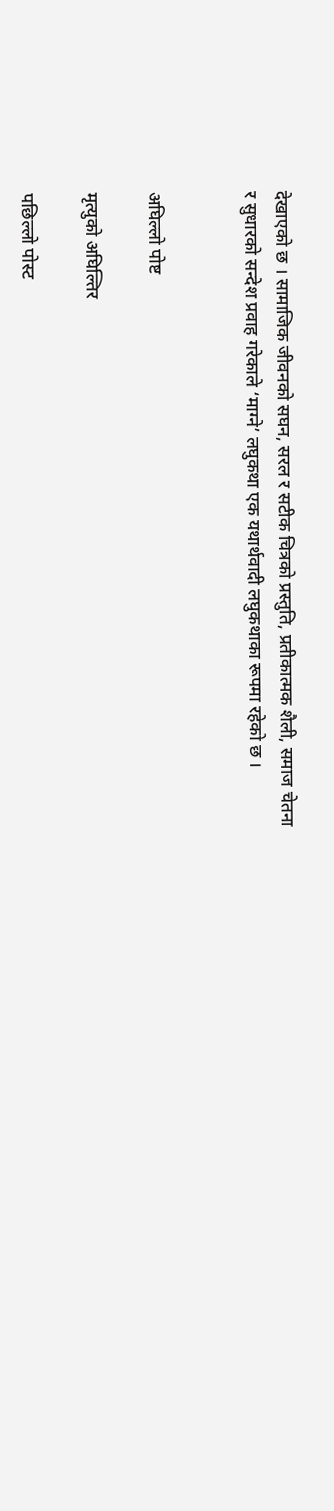देखाएको छ । सामाजिक जीवनको सघन, सरल र सटीक चित्रको प्रस्तुति, प्रतीकात्मक शैली, समाज चेतना र सुधारको सन्देश प्रवाह गरेकाले ‘माग्ने’ लघुकथा एक यथार्थवादी लघुकथाका रूपमा रहेको छ ।


अघिल्लो पोष्ट

मृत्युको अघिल्तिर

पछिल्लो पोस्ट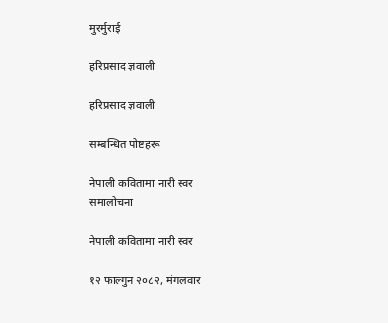मुरर्मुराई

हरिप्रसाद ज्ञवाली

हरिप्रसाद ज्ञवाली

सम्बन्धित पोष्टहरू

नेपाली कवितामा नारी स्वर
समालोचना

नेपाली कवितामा नारी स्वर

१२ फाल्गुन २०८२, मंगलवार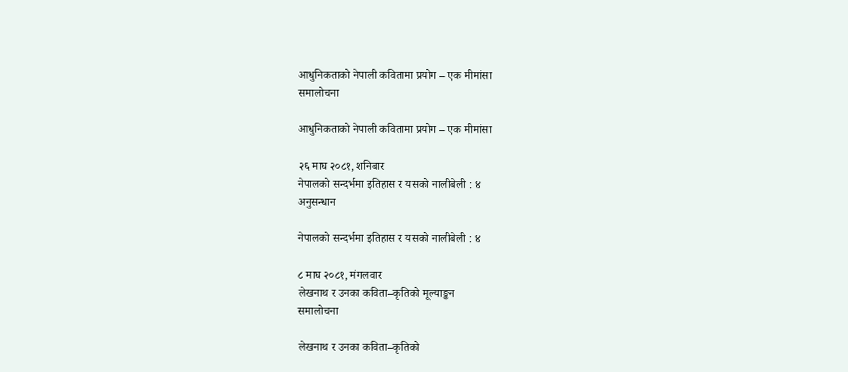आधुनिकताको नेपाली कवितामा प्रयोग – एक मीमांसा
समालोचना

आधुनिकताको नेपाली कवितामा प्रयोग – एक मीमांसा

२६ माघ २०८१, शनिबार
नेपालको सन्दर्भमा इतिहास र यसको नालीबेली : ४
अनुसन्धान

नेपालको सन्दर्भमा इतिहास र यसको नालीबेली : ४

८ माघ २०८१, मंगलवार
लेखनाथ र उनका कविता–कृतिको मूल्याङ्कन
समालोचना

लेखनाथ र उनका कविता–कृतिको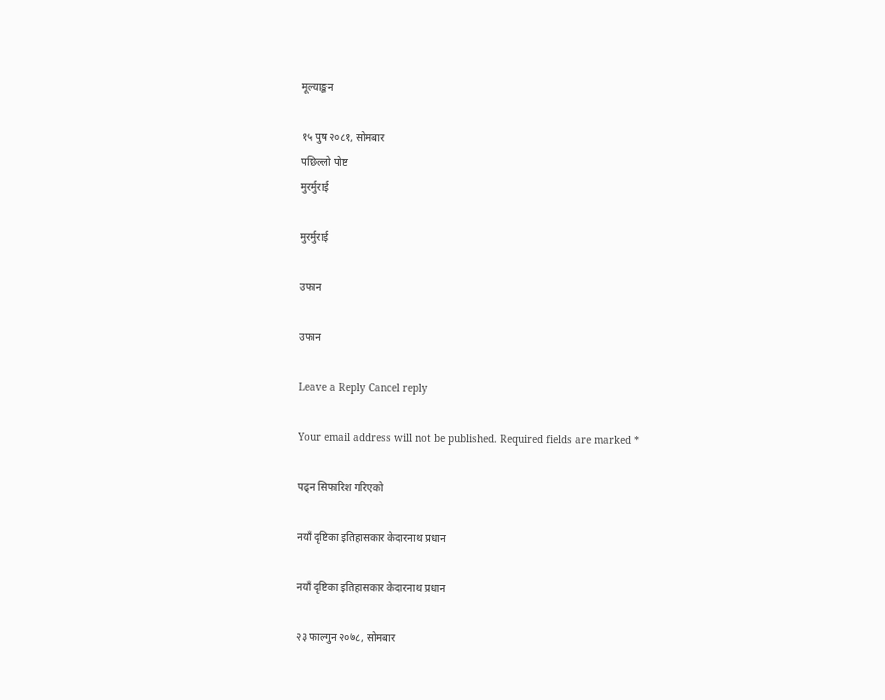मूल्याङ्कन

१५ पुष २०८१, सोमबार
पछिल्लो पोष्ट
मुरर्मुराई

मुरर्मुराई

उफान

उफान

Leave a Reply Cancel reply

Your email address will not be published. Required fields are marked *

पढ्न सिफारिश गरिएको

नयाँ दृष्टिका इतिहासकार केदारनाथ प्रधान

नयाँ दृष्टिका इतिहासकार केदारनाथ प्रधान

२३ फाल्गुन २०७८, सोमबार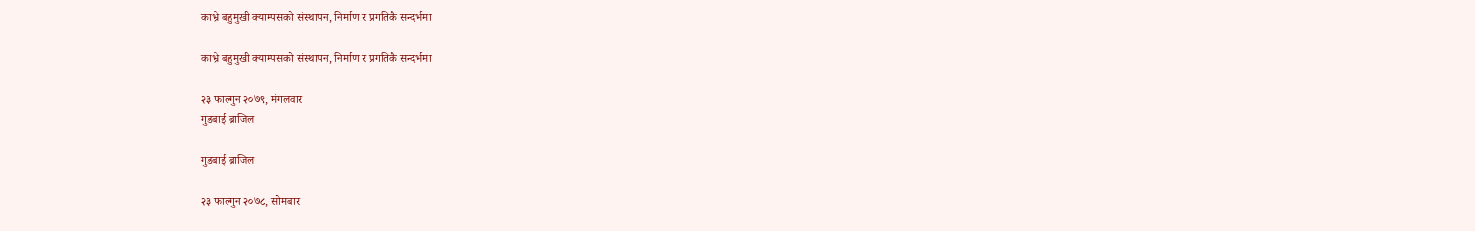काभ्रे बहुमुखी क्याम्पसको संस्थापन, निर्माण र प्रगतिकै सन्दर्भमा

काभ्रे बहुमुखी क्याम्पसको संस्थापन, निर्माण र प्रगतिकै सन्दर्भमा

२३ फाल्गुन २०७९, मंगलवार
गुडबाई ब्राजिल

गुडबाई ब्राजिल

२३ फाल्गुन २०७८, सोमबार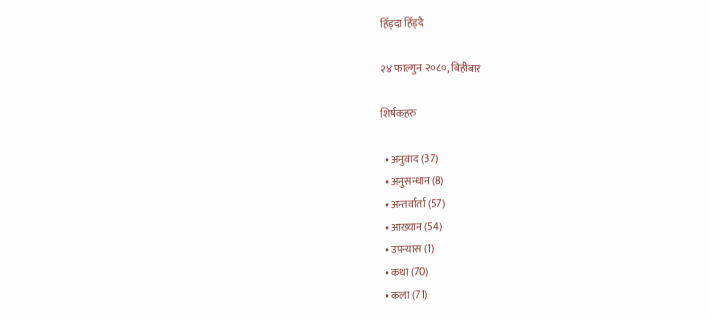हिँड्दा हिँड्दै

२४ फाल्गुन २०८०, बिहीबार

शिर्षकहरु

  • अनुवाद (37)
  • अनुसन्धान (8)
  • अन्तर्वार्ता (57)
  • आख्यान (54)
  • उपन्यास (1)
  • कथा (70)
  • कला (71)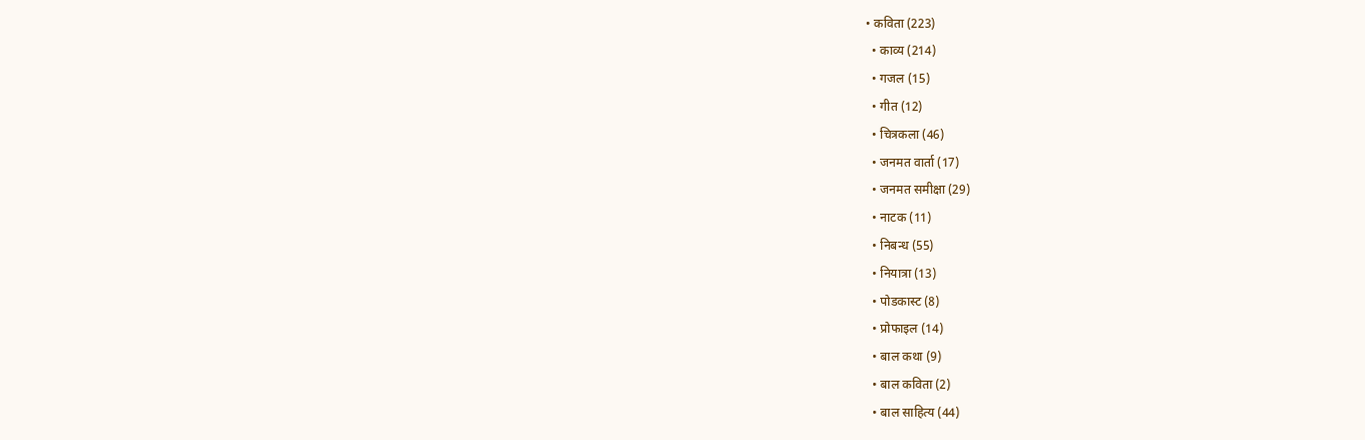• कविता (223)
  • काव्य (214)
  • गजल (15)
  • गीत (12)
  • चित्रकला (46)
  • जनमत वार्ता (17)
  • जनमत समीक्षा (29)
  • नाटक (11)
  • निबन्ध (55)
  • नियात्रा (13)
  • पोडकास्ट (8)
  • प्रोफाइल (14)
  • बाल कथा (9)
  • बाल कविता (2)
  • बाल साहित्य (44)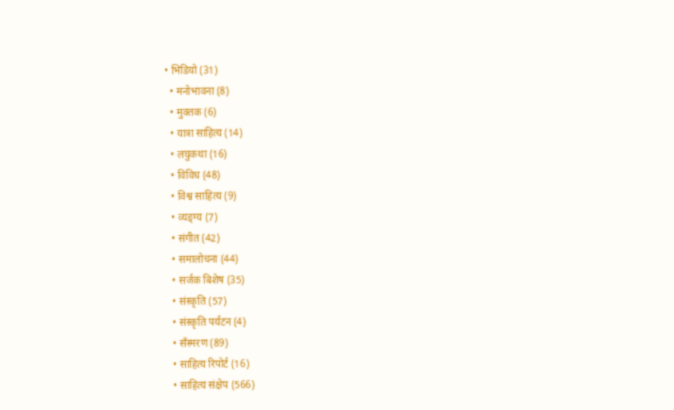• भिडियो (31)
  • मनोभावना (8)
  • मुक्तक (6)
  • यात्रा साहित्य (14)
  • लघुकथा (16)
  • विविध (48)
  • विश्व साहित्य (9)
  • व्यङ्ग्य (7)
  • संगीत (42)
  • समालोचना (44)
  • सर्जक बिशेष (35)
  • संस्कृति (57)
  • संस्कृति पर्यटन (4)
  • सँस्मरण (89)
  • साहित्य रिपोर्ट (16)
  • साहित्य संक्षेप (566)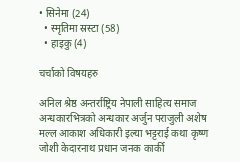• सिनेमा (24)
  • स्मृतिमा स्रस्टा (58)
  • हाइकु (4)

चर्चाको विषयहरु

अनिल श्रेष्ठ अन्तर्राष्ट्रिय नेपाली साहित्य समाज अन्धकारभित्रको अन्धकार अर्जुन पराजुली अशेष मल्ल आकाश अधिकारी इल्या भट्टराई कथा कृष्ण जोशी केदारनाथ प्रधान जनक कार्की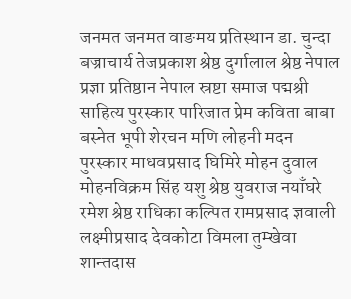जनमत जनमत वाङमय प्रतिस्थान डा. चुन्दा बज्राचार्य तेजप्रकाश श्रेष्ठ दुर्गालाल श्रेष्ठ नेपाल प्रज्ञा प्रतिष्ठान नेपाल स्रष्टा समाज पद्मश्री साहित्य पुरस्कार पारिजात प्रेम कविता बाबा बस्नेत भूपी शेरचन मणि लोहनी मदन पुरस्कार माधवप्रसाद घिमिरे मोहन दुवाल मोहनविक्रम सिंह यशु श्रेष्ठ युवराज नयाँघरे रमेश श्रेष्ठ राधिका कल्पित रामप्रसाद ज्ञवाली लक्ष्मीप्रसाद देवकोटा विमला तुम्खेवा शान्तदास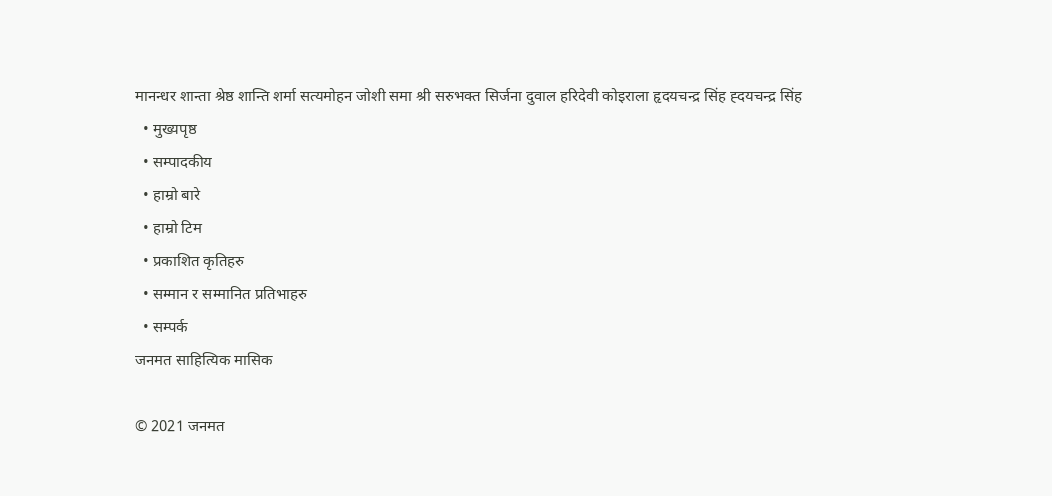मानन्धर शान्ता श्रेष्ठ शान्ति शर्मा सत्यमोहन जोशी समा श्री सरुभक्त सिर्जना दुवाल हरिदेवी कोइराला हृदयचन्द्र सिंह ह्दयचन्द्र सिंह
  • मुख्यपृष्ठ
  • सम्पादकीय
  • हाम्रो बारे
  • हाम्रो टिम
  • प्रकाशित कृतिहरु
  • सम्मान र सम्मानित प्रतिभाहरु
  • सम्पर्क
जनमत साहित्यिक मासिक

© 2021 जनमत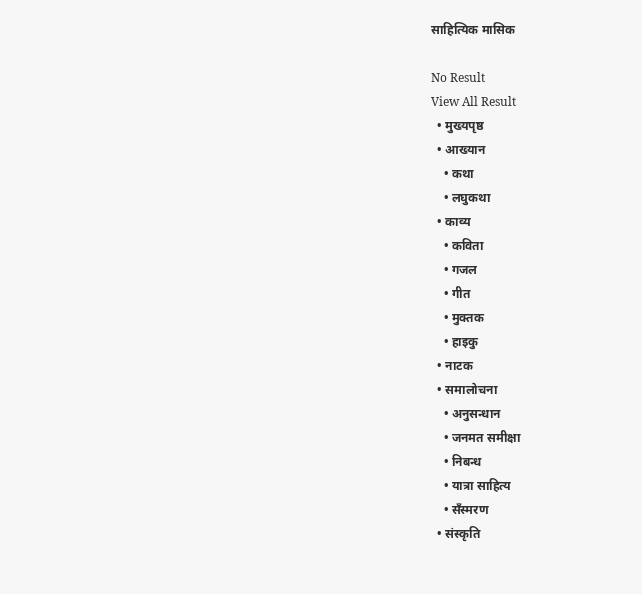साहित्यिक मासिक

No Result
View All Result
  • मुख्यपृष्ठ
  • आख्यान
    • कथा
    • लघुकथा
  • काव्य
    • कविता
    • गजल
    • गीत
    • मुक्तक
    • हाइकु
  • नाटक
  • समालोचना
    • अनुसन्धान
    • जनमत समीक्षा
    • निबन्ध
    • यात्रा साहित्य
    • सँस्मरण
  • संस्कृति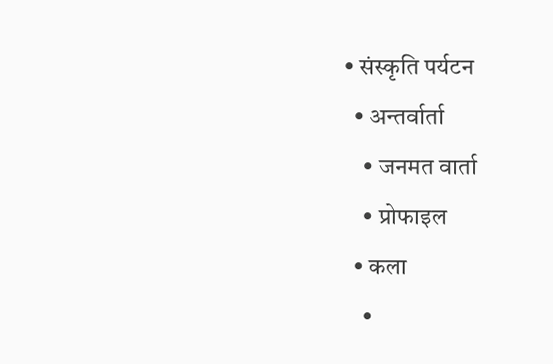• संस्कृति पर्यटन
  • अन्तर्वार्ता
    • जनमत वार्ता
    • प्रोफाइल
  • कला
    •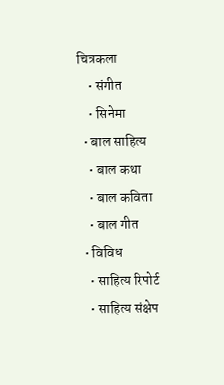चित्रकला
    • संगीत
    • सिनेमा
  • बाल साहित्य
    • बाल कथा
    • बाल कविता
    • बाल गीत
  • विविध
    • साहित्य रिपोर्ट
    • साहित्य संक्षेप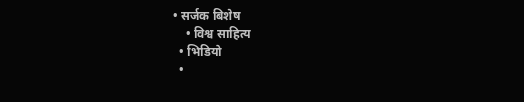• सर्जक बिशेष
    • विश्व साहित्य
  • भिडियो
  •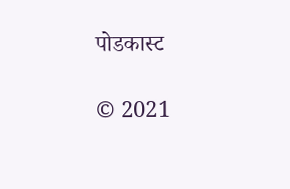पोडकास्ट

© 2021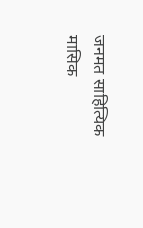जनमत साहित्यिक मासिक